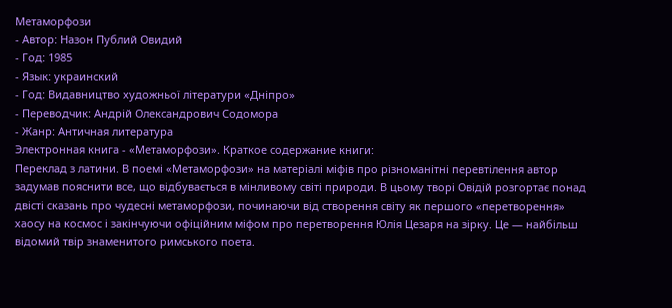Метаморфози
- Автор: Назон Публий Овидий
- Год: 1985
- Язык: украинский
- Год: Видавництво художньої літератури «Дніпро»
- Переводчик: Андрій Олександрович Содомора
- Жанр: Античная литература
Электронная книга - «Метаморфози». Краткое содержание книги:
Переклад з латини. В поемі «Метаморфози» на матеріалі міфів про різноманітні перевтілення автор задумав пояснити все, що відбувається в мінливому світі природи. В цьому творі Овідій розгортає понад двісті сказань про чудесні метаморфози, починаючи від створення світу як першого «перетворення» хаосу на космос і закінчуючи офіційним міфом про перетворення Юлія Цезаря на зірку. Це — найбільш відомий твір знаменитого римського поета.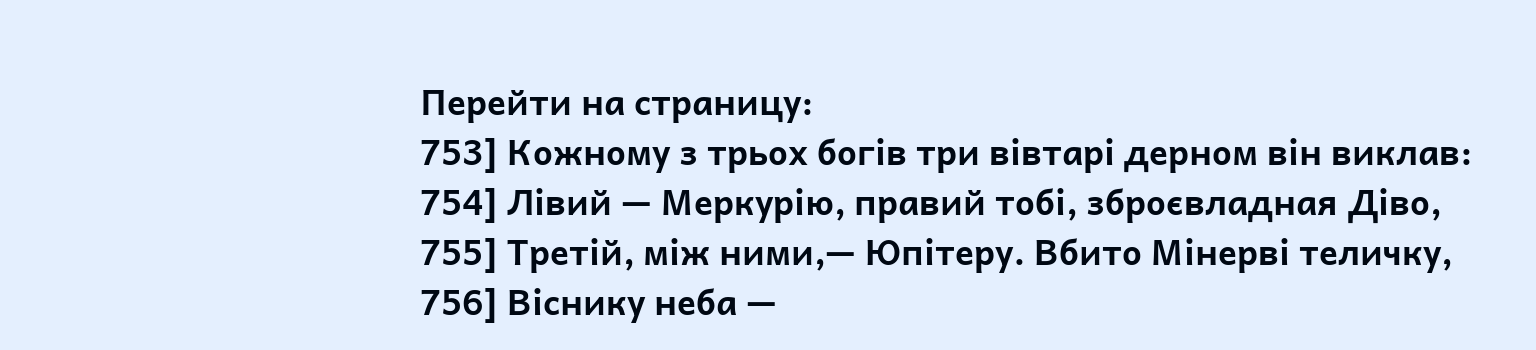Перейти на страницу:
753] Кожному з трьох богів три вівтарі дерном він виклав:
754] Лівий — Меркурію, правий тобі, зброєвладная Діво,
755] Третій, між ними,— Юпітеру. Вбито Мінерві теличку,
756] Віснику неба —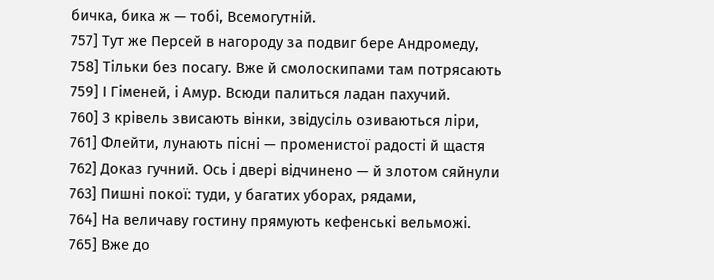бичка, бика ж — тобі, Всемогутній.
757] Тут же Персей в нагороду за подвиг бере Андромеду,
758] Тільки без посагу. Вже й смолоскипами там потрясають
759] І Гіменей, і Амур. Всюди палиться ладан пахучий.
760] З крівель звисають вінки, звідусіль озиваються ліри,
761] Флейти, лунають пісні — променистої радості й щастя
762] Доказ гучний. Ось і двері відчинено — й злотом сяйнули
763] Пишні покої: туди, у багатих уборах, рядами,
764] На величаву гостину прямують кефенські вельможі.
765] Вже до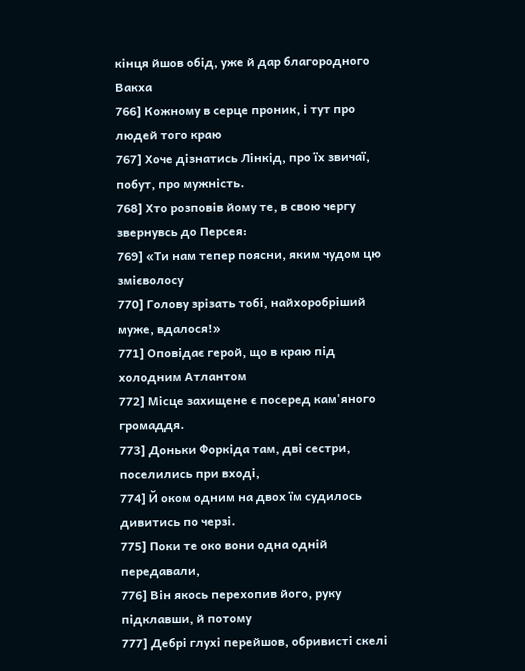кінця йшов обід, уже й дар благородного Вакха
766] Кожному в серце проник, і тут про людей того краю
767] Хоче дізнатись Лінкід, про їх звичаї, побут, про мужність.
768] Хто розповів йому те, в свою чергу звернувсь до Персея:
769] «Ти нам тепер поясни, яким чудом цю змієволосу
770] Голову зрізать тобі, найхоробріший муже, вдалося!»
771] Оповідає герой, що в краю під холодним Атлантом
772] Місце захищене є посеред кам'яного громаддя.
773] Доньки Форкіда там, дві сестри, поселились при вході,
774] Й оком одним на двох їм судилось дивитись по черзі.
775] Поки те око вони одна одній передавали,
776] Він якось перехопив його, руку підклавши, й потому
777] Дебрі глухі перейшов, обривисті скелі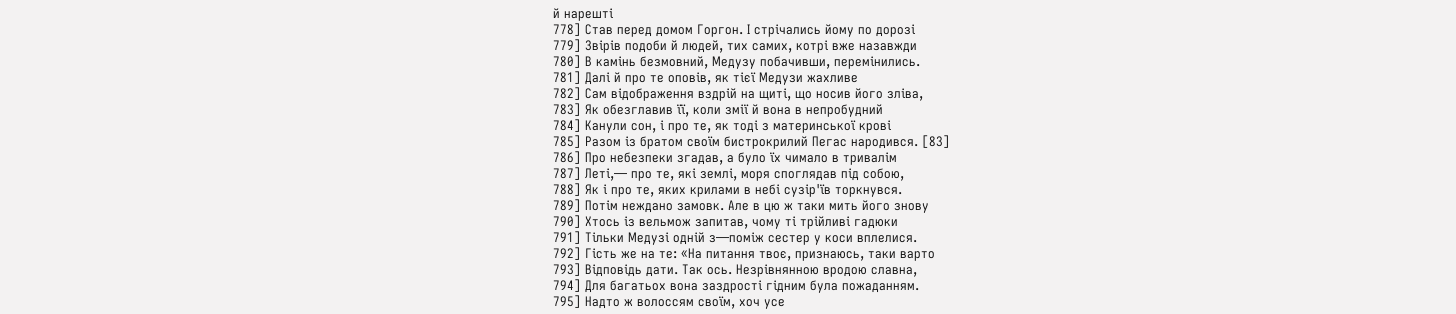й нарешті
778] Став перед домом Горгон. І стрічались йому по дорозі
779] Звірів подоби й людей, тих самих, котрі вже назавжди
780] В камінь безмовний, Медузу побачивши, перемінились.
781] Далі й про те оповів, як тієї Медузи жахливе
782] Сам відображення вздрій на щиті, що носив його зліва,
783] Як обезглавив її, коли змії й вона в непробудний
784] Канули сон, і про те, як тоді з материнської крові
785] Разом із братом своїм бистрокрилий Пегас народився. [83]
786] Про небезпеки згадав, а було їх чимало в тривалім
787] Леті,— про те, які землі, моря споглядав під собою,
788] Як і про те, яких крилами в небі сузір'їв торкнувся.
789] Потім неждано замовк. Але в цю ж таки мить його знову
790] Хтось із вельмож запитав, чому ті трійливі гадюки
791] Тільки Медузі одній з—поміж сестер у коси вплелися.
792] Гість же на те: «На питання твоє, признаюсь, таки варто
793] Відповідь дати. Так ось. Незрівнянною вродою славна,
794] Для багатьох вона заздрості гідним була пожаданням.
795] Надто ж волоссям своїм, хоч усе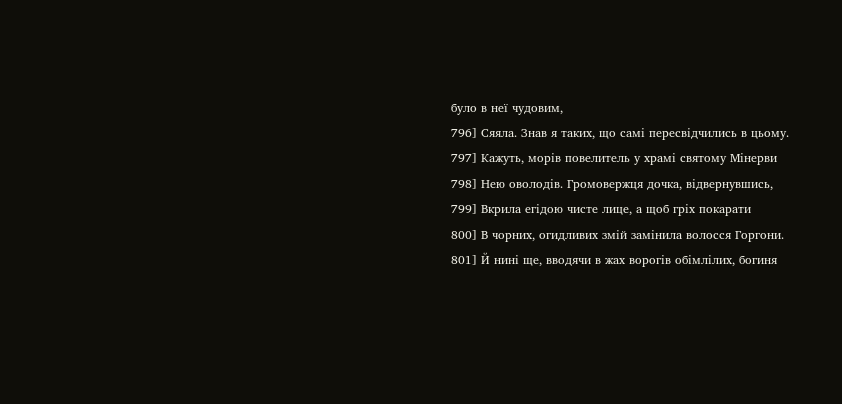було в неї чудовим,
796] Сяяла. Знав я таких, що самі пересвідчились в цьому.
797] Кажуть, морів повелитель у храмі святому Мінерви
798] Нею оволодів. Громовержця дочка, відвернувшись,
799] Вкрила егідою чисте лице, а щоб гріх покарати
800] В чорних, огидливих змій замінила волосся Горгони.
801] Й нині ще, вводячи в жах ворогів обімлілих, богиня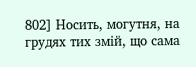802] Носить, могутня, на грудях тих змій, що сама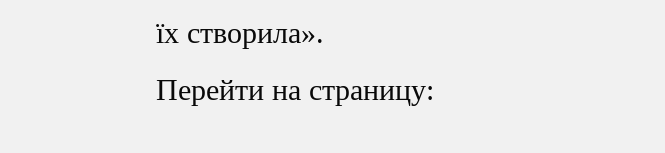їх створила».
Перейти на страницу: